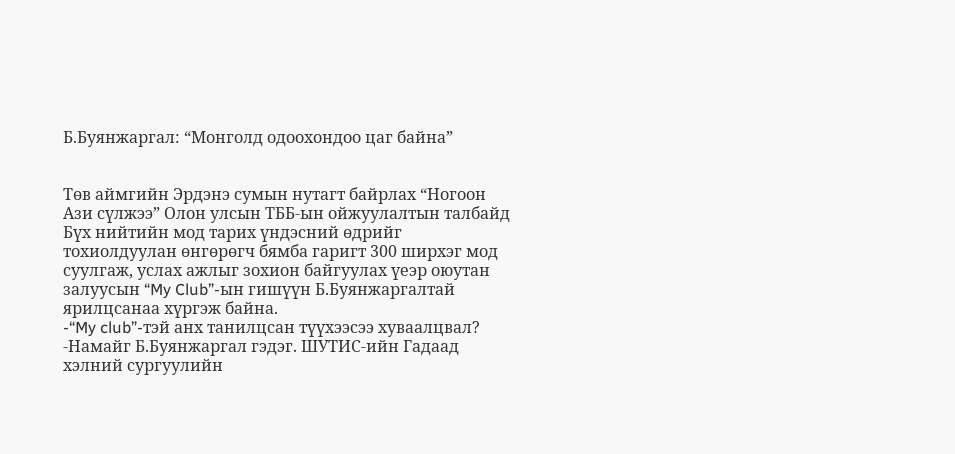Б.Буянжаргал: “Монголд одоохондоо цаг байна”


Төв аймгийн Эрдэнэ сумын нутагт байрлах “Ногоон Ази сүлжээ” Олон улсын ТББ-ын ойжуулалтын талбайд Бүх нийтийн мод тарих үндэсний өдрийг тохиолдуулан өнгөрөгч бямба гаригт 300 ширхэг мод суулгаж, услах ажлыг зохион байгуулах үеэр оюутан залуусын “My Club”-ын гишүүн Б.Буянжаргалтай ярилцсанаа хүргэж байна.
-“My club”-тэй анх танилцсан түүхээсээ хуваалцвал?
-Намайг Б.Буянжаргал гэдэг. ШУТИС-ийн Гадаад хэлний сургуулийн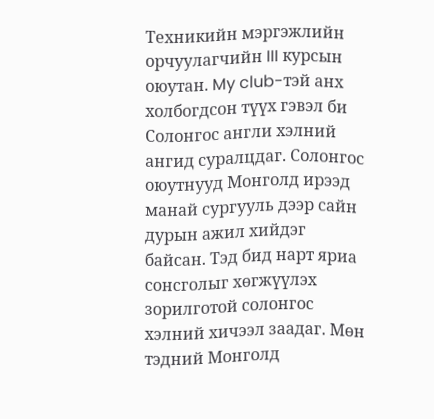Техникийн мэргэжлийн орчуулагчийн III курсын оюутан. My club-тэй анх холбогдсон түүх гэвэл би Солонгос англи хэлний ангид суралцдаг. Солонгос оюутнууд Монголд ирээд манай сургууль дээр сайн дурын ажил хийдэг байсан. Тэд бид нарт яриа сонсголыг хөгжүүлэх зорилготой солонгос хэлний хичээл заадаг. Мөн тэдний Монголд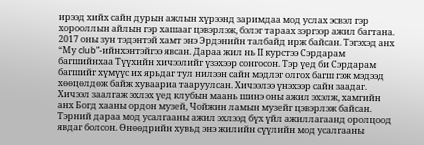ирээд хийх сайн дурын ажлын хүрээнд заримдаа мод услах эсвэл гэр хорооллын айлын гэр хашааг цэвэрлэж, бэлэг тараах зэргээр ажил багтана. 2017 оны зун тэдэнтэй хамт энэ Эрдэнийн талбайд ирж байсан. Тэгэхэд анх “Му club”-ийнхэнтэйгээ явсан. Дараа жил нь II курстээ Сэрдарам багшийнхаа Түүхийн хичээлийг үзэхээр сонгосон. Тэр үед би Сэрдарам багшийг хүмүүс их ярьдаг тул нилээн сайн мэдлэг олгох багш гэж мэдээд хөөцөлдөж байж хуваариа тааруулсан. Хичээлээ үнэхээр сайн заадаг. Хичээл заалгаж эхлэх үед клубын маань шинэ оны ажил эхэлж, хамгийн анх Богд хааны ордон музей, Чойжин ламын музейг цэвэрлэж байсан. Тэрний дараа мод усалгааны ажил эхлээд бүх үйл ажиллагаанд оролцоод явдаг болсон. Өнөөдрийн хувьд энэ жилийн сүүлийн мод усалгааны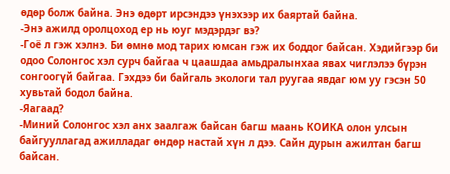өдөр болж байна. Энэ өдөрт ирсэндээ үнэхээр их баяртай байна.
-Энэ ажилд оролцоход ер нь юуг мэдэрдэг вэ?
-Гоё л гэж хэлнэ. Би өмнө мод тарих юмсан гэж их боддог байсан. Хэдийгээр би одоо Солонгос хэл сурч байгаа ч цаашдаа амьдралынхаа явах чиглэлээ бүрэн сонгоогүй байгаа. Гэхдээ би байгаль экологи тал руугаа явдаг юм уу гэсэн 50 хувьтай бодол байна.
-Яагаад?
-Миний Солонгос хэл анх заалгаж байсан багш маань КОИКА олон улсын байгууллагад ажилладаг өндөр настай хүн л дээ. Сайн дурын ажилтан багш байсан.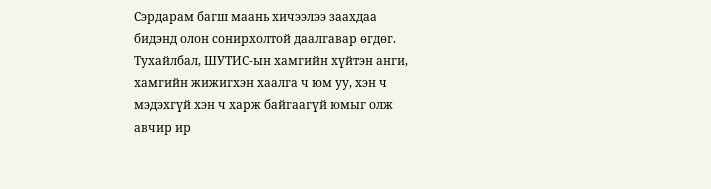Сэрдарам багш маань хичээлээ заахдаа бидэнд олон сонирхолтой даалгавар өгдөг. Тухайлбал, ШУТИС-ын хамгийн хүйтэн анги, хамгийн жижигхэн хаалга ч юм уу, хэн ч мэдэхгүй хэн ч харж байгаагүй юмыг олж авчир ир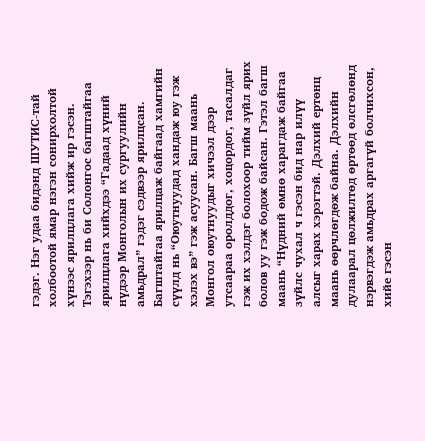гэдэг. Нэг удаа бидэнд ШУТИС-тай холбоотой ямар нэгэн сонирхолтой хүнээс ярилцлага хийж ир гэсэн. Тэгэхээр нь би Солонгос багштайгаа ярилцлага хийхдээ “Гадаад хүний нүдээр Монголын их сургуулийн амьдрал” гэдэг сэдвээр ярилцсан. Багштайгаа ярилцаж байгаад хамгийн сүүлд нь “Оюутнуудад хандаж юу гэж хэлэх вэ” гэж асуусан. Багш маань Монгол оюутнуудыг хичээл дээр утсаараа оролддог, хоцордог, тасалдаг гэж их хэлдэг болохоор тийм зүйл ярих болов уу гэж бодож байсан. Гэтэл багш маань “Нүдний өмнө харагдаж байгаа зүйлс чухал ч гэсэн бид нар илүү алсыг харах хэрэгтэй. Дэлхий ертөнц маань өөрчлөгдөж байна. Дэлхийн дулаарал цөлжилтөд өртөөд өлсгөлөнд нэрвэгдэж амьдрах аргагүй болчихсон, хийе гэсэн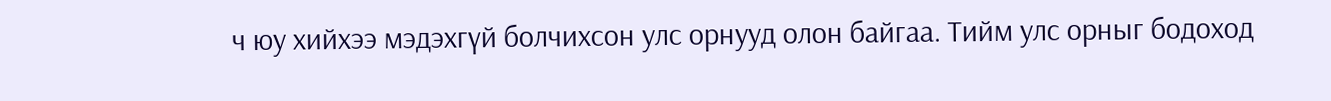ч юу хийхээ мэдэхгүй болчихсон улс орнууд олон байгаа. Тийм улс орныг бодоход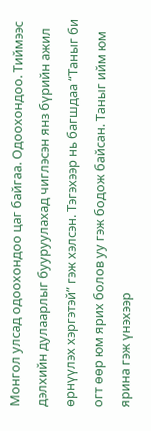Монгол улсад одоохондоо цаг байгаа. Одоохондоо. Тиймээс дэлхийн дулаарлыг бууруулахад чиглэсэн янз бүрийн ажил өрнүүлэх хэргэтэй” гэж хэлсэн. Тэгэхээр нь багшдаа “Таныг би огт өөр юм ярих болов уу гэж бодож байсан. Таныг ийм юм ярина гэж үнэхээр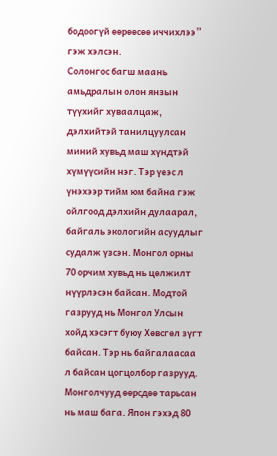бодоогүй өөрөөсөө иччихлээ” гэж хэлсэн.
Солонгос багш маань амьдралын олон янзын түүхийг хуваалцаж, дэлхийтэй танилцуулсан миний хувьд маш хүндтэй хүмүүсийн нэг. Тэр үеэс л үнэхээр тийм юм байна гэж ойлгоод дэлхийн дулаарал, байгаль экологийн асуудлыг судалж үзсэн. Монгол орны 70 орчим хувьд нь цөлжилт нүүрлэсэн байсан. Модтой газрууд нь Монгол Улсын хойд хэсэгт буюу Хөвсгөл зүгт байсан. Тэр нь байгалаасаа л байсан цогцолбор газрууд. Монголчууд өөрсдөө тарьсан нь маш бага. Япон гэхэд 80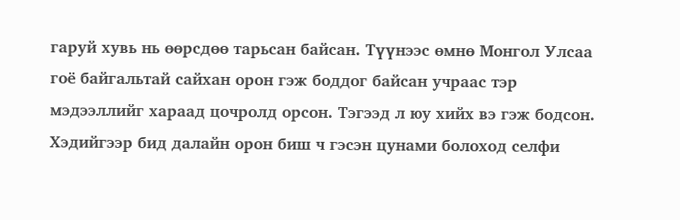гаруй хувь нь өөрсдөө тарьсан байсан. Түүнээс өмнө Монгол Улсаа гоё байгальтай сайхан орон гэж боддог байсан учраас тэр мэдээллийг хараад цочролд орсон. Тэгээд л юу хийх вэ гэж бодсон. Хэдийгээр бид далайн орон биш ч гэсэн цунами болоход селфи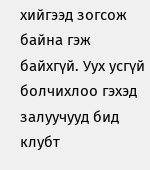хийгээд зогсож байна гэж байхгүй. Уух усгүй болчихлоо гэхэд залуучууд бид клубт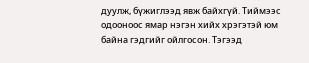дуулж, бүжиглээд явж байхгүй. Тиймээс одооноос ямар нэгэн хийх хрэгэтэй юм байна гэдгийг ойлгосон. Тэгээд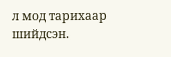л мод тарихаар шийдсэн.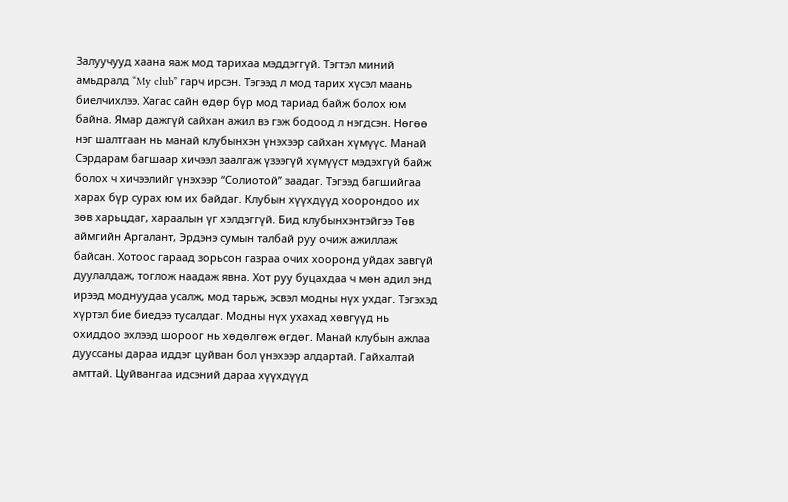Залуучууд хаана яаж мод тарихаа мэддэггүй. Тэгтэл миний амьдралд “My club” гарч ирсэн. Тэгээд л мод тарих хүсэл маань биелчихлээ. Хагас сайн өдөр бүр мод тариад байж болох юм байна. Ямар дажгүй сайхан ажил вэ гэж бодоод л нэгдсэн. Нөгөө нэг шалтгаан нь манай клубынхэн үнэхээр сайхан хүмүүс. Манай Сэрдарам багшаар хичээл заалгаж үзээгүй хүмүүст мэдэхгүй байж болох ч хичээлийг үнэхээр “Солиотой” заадаг. Тэгээд багшийгаа харах бүр сурах юм их байдаг. Клубын хүүхдүүд хоорондоо их зөв харьцдаг, хараалын үг хэлдэггүй. Бид клубынхэнтэйгээ Төв аймгийн Аргалант, Эрдэнэ сумын талбай руу очиж ажиллаж байсан. Хотоос гараад зорьсон газраа очих хооронд уйдах завгүй дуулалдаж, тоглож наадаж явна. Хот руу буцахдаа ч мөн адил энд ирээд моднуудаа усалж, мод тарьж, эсвэл модны нүх ухдаг. Тэгэхэд хүртэл бие биедээ тусалдаг. Модны нүх ухахад хөвгүүд нь охиддоо эхлээд шороог нь хөдөлгөж өгдөг. Манай клубын ажлаа дууссаны дараа иддэг цуйван бол үнэхээр алдартай. Гайхалтай амттай. Цуйвангаа идсэний дараа хүүхдүүд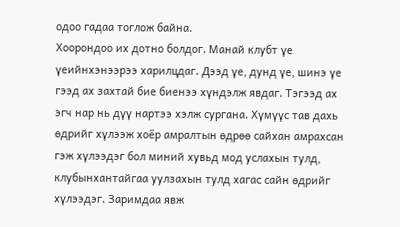одоо гадаа тоглож байна.
Хоорондоо их дотно болдог. Манай клубт үе үеийнхэнээрээ харилцдаг. Дээд үе, дунд үе, шинэ үе гээд ах захтай бие биенээ хүндэлж явдаг. Тэгээд ах эгч нар нь дүү нартээ хэлж сургана. Хүмүүс тав дахь өдрийг хүлээж хоёр амралтын өдрөө сайхан амрахсан гэж хүлээдэг бол миний хувьд мод услахын тулд, клубынхантайгаа уулзахын тулд хагас сайн өдрийг хүлээдэг. Заримдаа явж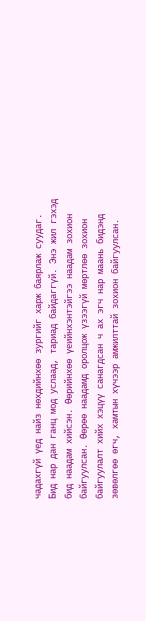чадахгүй үед найз нөхдийнхөө зургийг харж баярлаж суудаг. Бид нар дан ганц мод услаад, тариад байдаггүй. Энэ жил гэхэд бид наадам хийсэн. Өөрийнхөө үеийнхэнтэйгээ наадам зохион байгуулсан. Өөрөө наадамд оролцож үзээгүй мөртлөө зохион байгуулалт хийх хэцүү санагдсан ч ах эгч нар маань бидэнд зөвөлгөө өгч, хамтын хүчээр амжилттай зохион байгуулсан.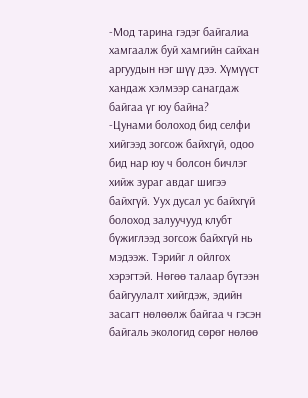-Мод тарина гэдэг байгалиа хамгаалж буй хамгийн сайхан аргуудын нэг шүү дээ. Хүмүүст хандаж хэлмээр санагдаж байгаа үг юу байна?
-Цунами болоход бид селфи хийгээд зогсож байхгүй, одоо бид нар юу ч болсон бичлэг хийж зураг авдаг шигээ байхгүй. Уух дусал ус байхгүй болоход залуучууд клубт бүжиглээд зогсож байхгүй нь мэдээж. Тэрийг л ойлгох хэрэгтэй. Нөгөө талаар бүтээн байгуулалт хийгдэж, эдийн засагт нөлөөлж байгаа ч гэсэн байгаль экологид сөрөг нөлөө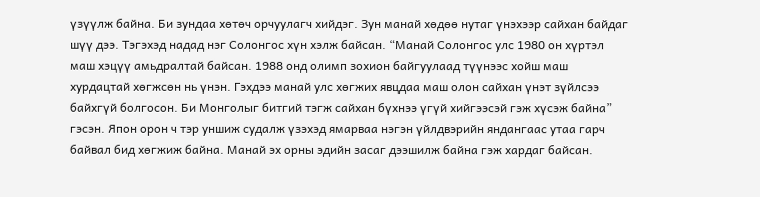үзүүлж байна. Би зундаа хөтөч орчуулагч хийдэг. Зун манай хөдөө нутаг үнэхээр сайхан байдаг шүү дээ. Тэгэхэд надад нэг Солонгос хүн хэлж байсан. “Манай Солонгос улс 1980 он хүртэл маш хэцүү амьдралтай байсан. 1988 онд олимп зохион байгуулаад түүнээс хойш маш хурдацтай хөгжсөн нь үнэн. Гэхдээ манай улс хөгжих явцдаа маш олон сайхан үнэт зүйлсээ байхгүй болгосон. Би Монголыг битгий тэгж сайхан бүхнээ үгүй хийгээсэй гэж хүсэж байна” гэсэн. Япон орон ч тэр уншиж судалж үзэхэд ямарваа нэгэн үйлдвэрийн яндангаас утаа гарч байвал бид хөгжиж байна. Манай эх орны эдийн засаг дээшилж байна гэж хардаг байсан.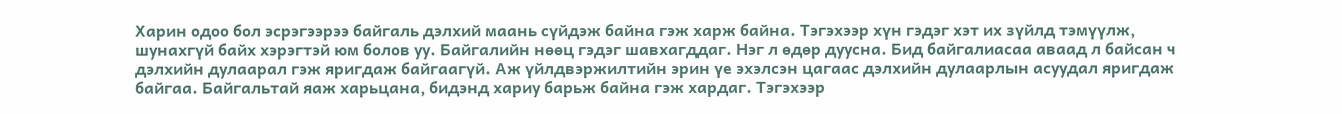Харин одоо бол эсрэгээрээ байгаль дэлхий маань сүйдэж байна гэж харж байна. Тэгэхээр хүн гэдэг хэт их зүйлд тэмүүлж, шунахгүй байх хэрэгтэй юм болов уу. Байгалийн нөөц гэдэг шавхагддаг. Нэг л өдөр дуусна. Бид байгалиасаа аваад л байсан ч дэлхийн дулаарал гэж яригдаж байгаагүй. Аж үйлдвэржилтийн эрин үе эхэлсэн цагаас дэлхийн дулаарлын асуудал яригдаж байгаа. Байгальтай яаж харьцана, бидэнд хариу барьж байна гэж хардаг. Тэгэхээр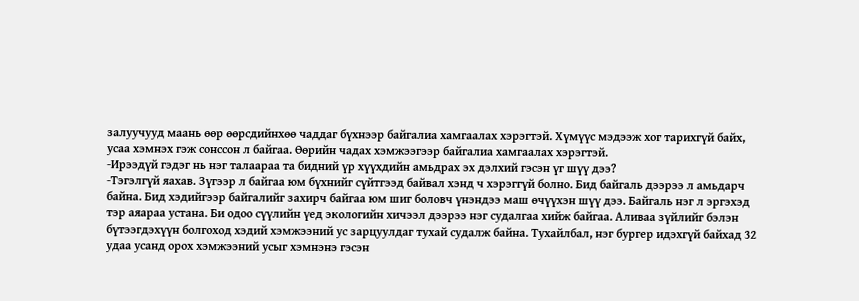залуучууд маань өөр өөрсдийнхөө чаддаг бүхнээр байгалиа хамгаалах хэрэгтэй. Хүмүүс мэдээж хог тарихгүй байх, усаа хэмнэх гэж сонссон л байгаа. Өөрийн чадах хэмжээгээр байгалиа хамгаалах хэрэгтэй.
-Ирээдүй гэдэг нь нэг талаараа та бидний үр хүүхдийн амьдрах эх дэлхий гэсэн үг шүү дээ?
-Тэгэлгүй яахав. Зүгээр л байгаа юм бүхнийг сүйтгээд байвал хэнд ч хэрэггүй болно. Бид байгаль дээрээ л амьдарч байна. Бид хэдийгээр байгалийг захирч байгаа юм шиг боловч үнэндээ маш өчүүхэн шүү дээ. Байгаль нэг л эргэхэд тэр аяараа устана. Би одоо сүүлийн үед экологийн хичээл дээрээ нэг судалгаа хийж байгаа. Аливаа зүйлийг бэлэн бүтээгдэхүүн болгоход хэдий хэмжээний ус зарцуулдаг тухай судалж байна. Тухайлбал, нэг бургер идэхгүй байхад 32 удаа усанд орох хэмжээний усыг хэмнэнэ гэсэн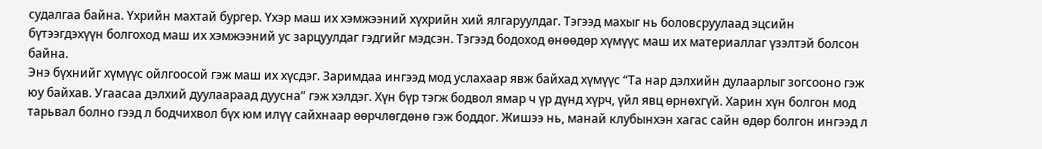судалгаа байна. Үхрийн махтай бургер. Үхэр маш их хэмжээний хүхрийн хий ялгаруулдаг. Тэгээд махыг нь боловсруулаад эцсийн бүтээгдэхүүн болгоход маш их хэмжээний ус зарцуулдаг гэдгийг мэдсэн. Тэгээд бодоход өнөөдөр хүмүүс маш их материаллаг үзэлтэй болсон байна.
Энэ бүхнийг хүмүүс ойлгоосой гэж маш их хүсдэг. Заримдаа ингээд мод услахаар явж байхад хүмүүс “Та нар дэлхийн дулаарлыг зогсооно гэж юу байхав. Угаасаа дэлхий дуулаараад дуусна” гэж хэлдэг. Хүн бүр тэгж бодвол ямар ч үр дүнд хүрч, үйл явц өрнөхгүй. Харин хүн болгон мод тарьвал болно гээд л бодчихвол бүх юм илүү сайхнаар өөрчлөгдөнө гэж боддог. Жишээ нь, манай клубынхэн хагас сайн өдөр болгон ингээд л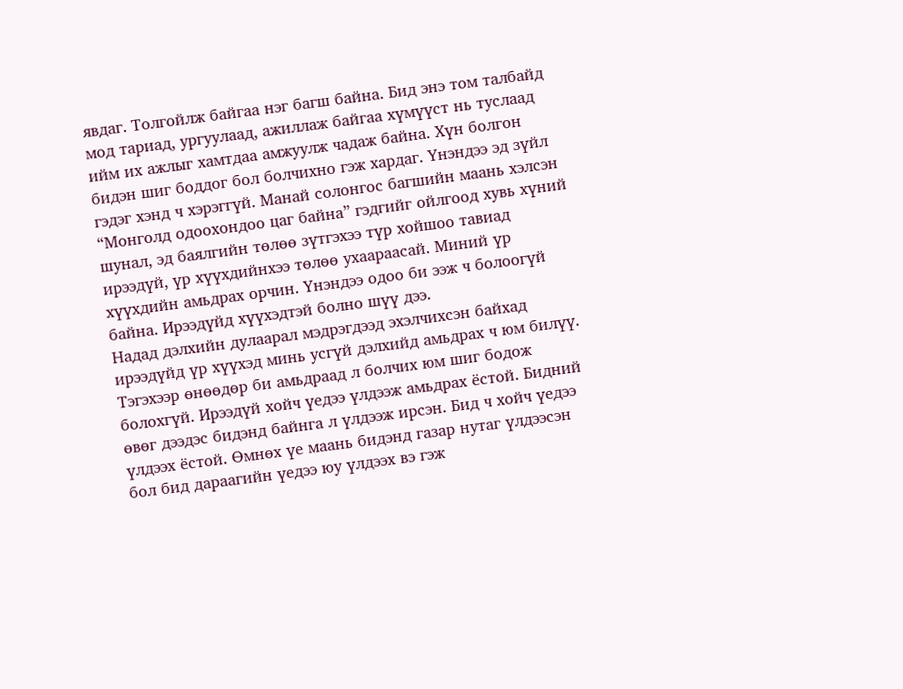явдаг. Толгойлж байгаа нэг багш байна. Бид энэ том талбайд мод тариад, ургуулаад, ажиллаж байгаа хүмүүст нь туслаад ийм их ажлыг хамтдаа амжуулж чадаж байна. Хүн болгон бидэн шиг боддог бол болчихно гэж хардаг. Үнэндээ эд зүйл гэдэг хэнд ч хэрэггүй. Манай солонгос багшийн маань хэлсэн “Монголд одоохондоо цаг байна” гэдгийг ойлгоод хувь хүний шунал, эд баялгийн төлөө зүтгэхээ түр хойшоо тавиад ирээдүй, үр хүүхдийнхээ төлөө ухаараасай. Миний үр хүүхдийн амьдрах орчин. Үнэндээ одоо би ээж ч болоогүй байна. Ирээдүйд хүүхэдтэй болно шүү дээ.
Надад дэлхийн дулаарал мэдрэгдээд эхэлчихсэн байхад ирээдүйд үр хүүхэд минь усгүй дэлхийд амьдрах ч юм билүү. Тэгэхээр өнөөдөр би амьдраад л болчих юм шиг бодож болохгүй. Ирээдүй хойч үедээ үлдээж амьдрах ёстой. Бидний өвөг дээдэс бидэнд байнга л үлдээж ирсэн. Бид ч хойч үедээ үлдээх ёстой. Өмнөх үе маань бидэнд газар нутаг үлдээсэн бол бид дараагийн үедээ юу үлдээх вэ гэж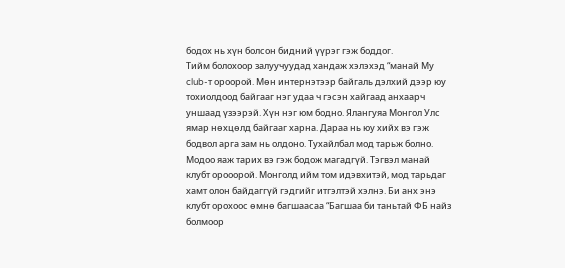бодох нь хүн болсон бидний үүрэг гэж боддог.
Тийм болохоор залуучуудад хандаж хэлэхэд “манай Му club-т ороорой. Мөн интернэтээр байгаль дэлхий дээр юу тохиолдоод байгааг нэг удаа ч гэсэн хайгаад анхаарч уншаад үзээрэй. Хүн нэг юм бодно. Ялангуяа Монгол Улс ямар нөхцөлд байгааг харна. Дараа нь юу хийх вэ гэж бодвол арга зам нь олдоно. Тухайлбал мод тарьж болно. Модоо яаж тарих вэ гэж бодож магадгүй. Тэгвэл манай клубт орооорой. Монголд ийм том идэвхитэй, мод тарьдаг хамт олон байдаггүй гэдгийг итгэлтэй хэлнэ. Би анх энэ клубт орохоос өмнө багшаасаа “Багшаа би таньтай ФБ найз болмоор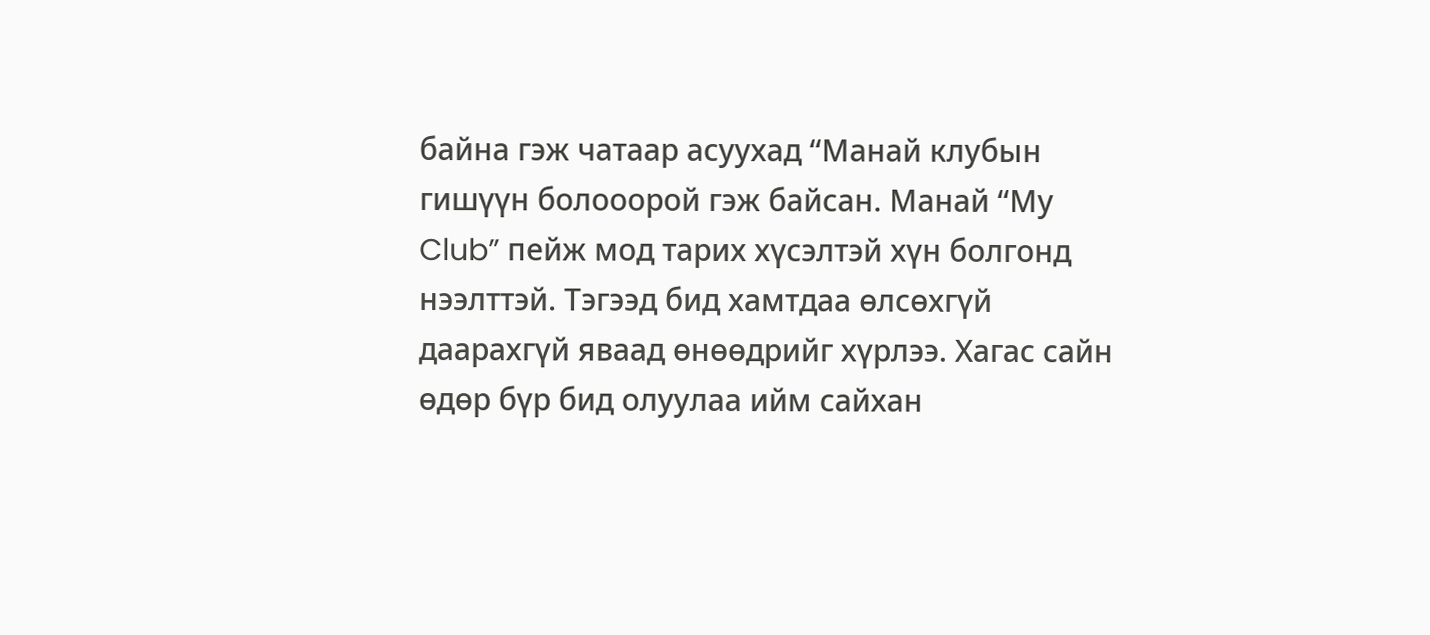байна гэж чатаар асуухад “Манай клубын гишүүн болооорой гэж байсан. Манай “Му Club” пейж мод тарих хүсэлтэй хүн болгонд нээлттэй. Тэгээд бид хамтдаа өлсөхгүй даарахгүй яваад өнөөдрийг хүрлээ. Хагас сайн өдөр бүр бид олуулаа ийм сайхан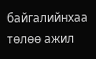байгалийнхаа төлөө ажил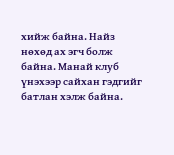хийж байна. Найз нөхөд ах эгч болж байна. Манай клуб үнэхээр сайхан гэдгийг батлан хэлж байна.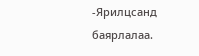-Ярилцсанд баярлалаа.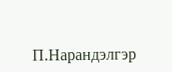П.Нарандэлгэр